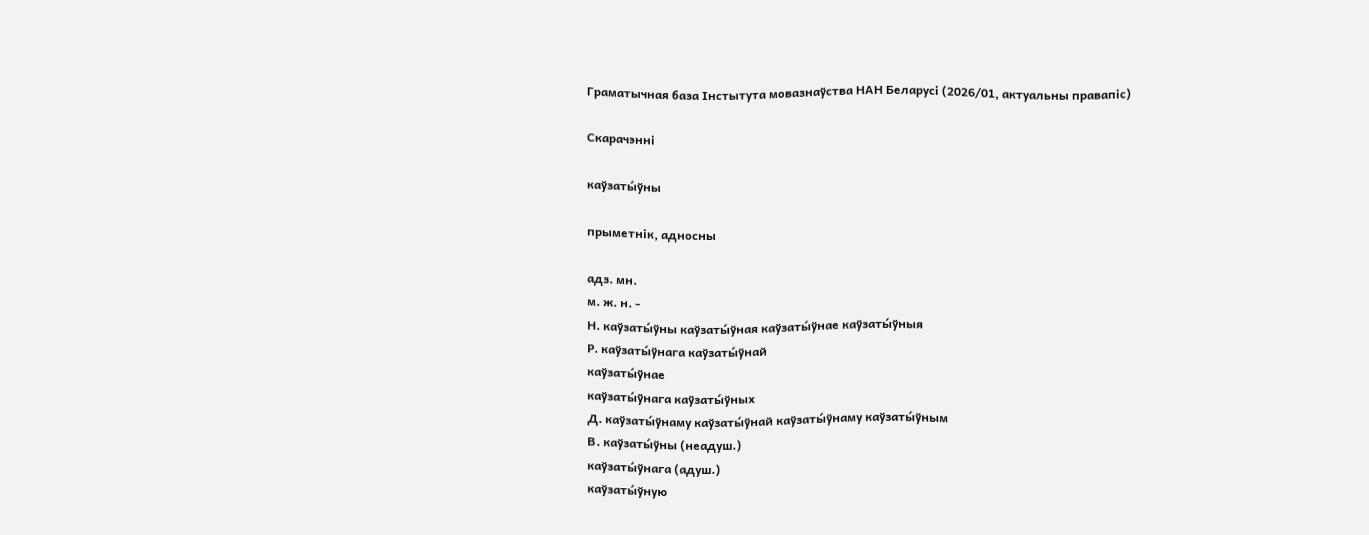Граматычная база Інстытута мовазнаўства НАН Беларусі (2026/01, актуальны правапіс)

Скарачэнні

каўзаты́ўны

прыметнік, адносны

адз. мн.
м. ж. н. -
Н. каўзаты́ўны каўзаты́ўная каўзаты́ўнае каўзаты́ўныя
Р. каўзаты́ўнага каўзаты́ўнай
каўзаты́ўнае
каўзаты́ўнага каўзаты́ўных
Д. каўзаты́ўнаму каўзаты́ўнай каўзаты́ўнаму каўзаты́ўным
В. каўзаты́ўны (неадуш.)
каўзаты́ўнага (адуш.)
каўзаты́ўную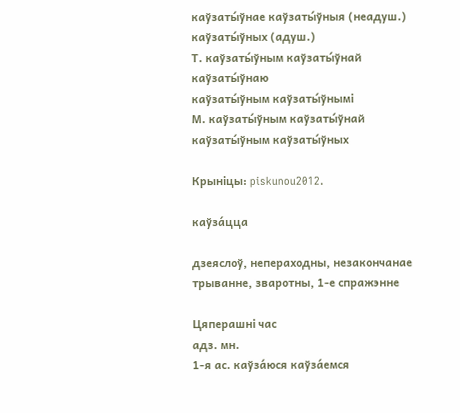каўзаты́ўнае каўзаты́ўныя (неадуш.)
каўзаты́ўных (адуш.)
Т. каўзаты́ўным каўзаты́ўнай
каўзаты́ўнаю
каўзаты́ўным каўзаты́ўнымі
М. каўзаты́ўным каўзаты́ўнай каўзаты́ўным каўзаты́ўных

Крыніцы: piskunou2012.

каўза́цца

дзеяслоў, непераходны, незакончанае трыванне, зваротны, 1-е спражэнне

Цяперашні час
адз. мн.
1-я ас. каўза́юся каўза́емся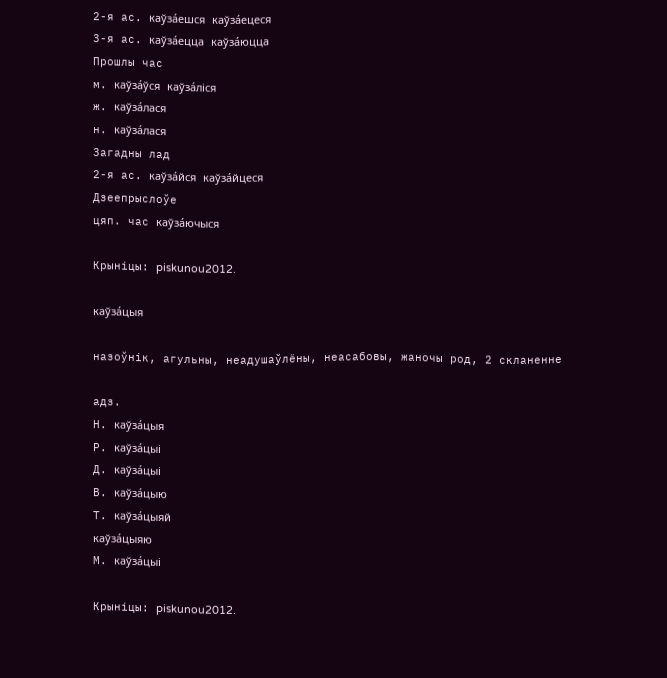2-я ас. каўза́ешся каўза́ецеся
3-я ас. каўза́ецца каўза́юцца
Прошлы час
м. каўза́ўся каўза́ліся
ж. каўза́лася
н. каўза́лася
Загадны лад
2-я ас. каўза́йся каўза́йцеся
Дзеепрыслоўе
цяп. час каўза́ючыся

Крыніцы: piskunou2012.

каўза́цыя

назоўнік, агульны, неадушаўлёны, неасабовы, жаночы род, 2 скланенне

адз.
Н. каўза́цыя
Р. каўза́цыі
Д. каўза́цыі
В. каўза́цыю
Т. каўза́цыяй
каўза́цыяю
М. каўза́цыі

Крыніцы: piskunou2012.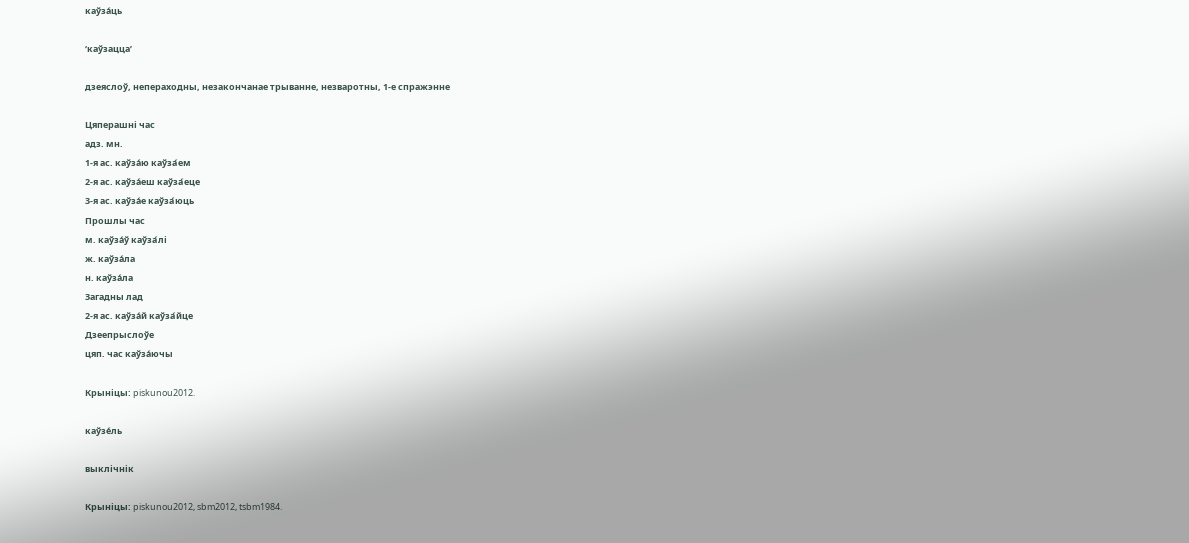каўза́ць

‘каўзацца’

дзеяслоў, непераходны, незакончанае трыванне, незваротны, 1-е спражэнне

Цяперашні час
адз. мн.
1-я ас. каўза́ю каўза́ем
2-я ас. каўза́еш каўза́еце
3-я ас. каўза́е каўза́юць
Прошлы час
м. каўза́ў каўза́лі
ж. каўза́ла
н. каўза́ла
Загадны лад
2-я ас. каўза́й каўза́йце
Дзеепрыслоўе
цяп. час каўза́ючы

Крыніцы: piskunou2012.

каўзе́ль

выклічнік

Крыніцы: piskunou2012, sbm2012, tsbm1984.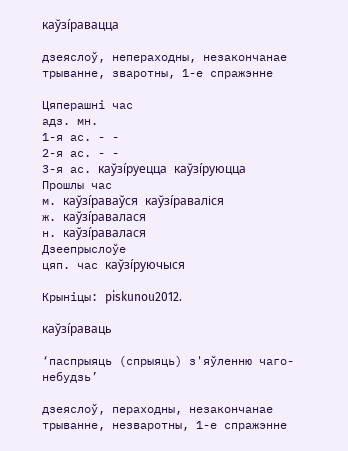каўзі́равацца

дзеяслоў, непераходны, незакончанае трыванне, зваротны, 1-е спражэнне

Цяперашні час
адз. мн.
1-я ас. - -
2-я ас. - -
3-я ас. каўзі́руецца каўзі́руюцца
Прошлы час
м. каўзі́раваўся каўзі́раваліся
ж. каўзі́равалася
н. каўзі́равалася
Дзеепрыслоўе
цяп. час каўзі́руючыся

Крыніцы: piskunou2012.

каўзі́раваць

‘паспрыяць (спрыяць) з'яўленню чаго-небудзь’

дзеяслоў, пераходны, незакончанае трыванне, незваротны, 1-е спражэнне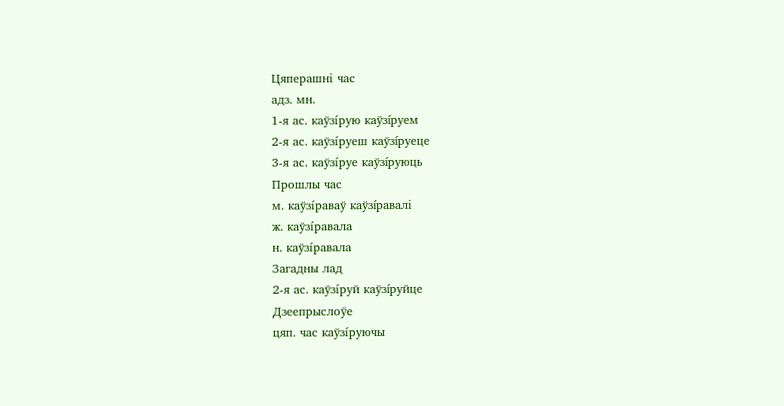Цяперашні час
адз. мн.
1-я ас. каўзі́рую каўзі́руем
2-я ас. каўзі́руеш каўзі́руеце
3-я ас. каўзі́руе каўзі́руюць
Прошлы час
м. каўзі́раваў каўзі́равалі
ж. каўзі́равала
н. каўзі́равала
Загадны лад
2-я ас. каўзі́руй каўзі́руйце
Дзеепрыслоўе
цяп. час каўзі́руючы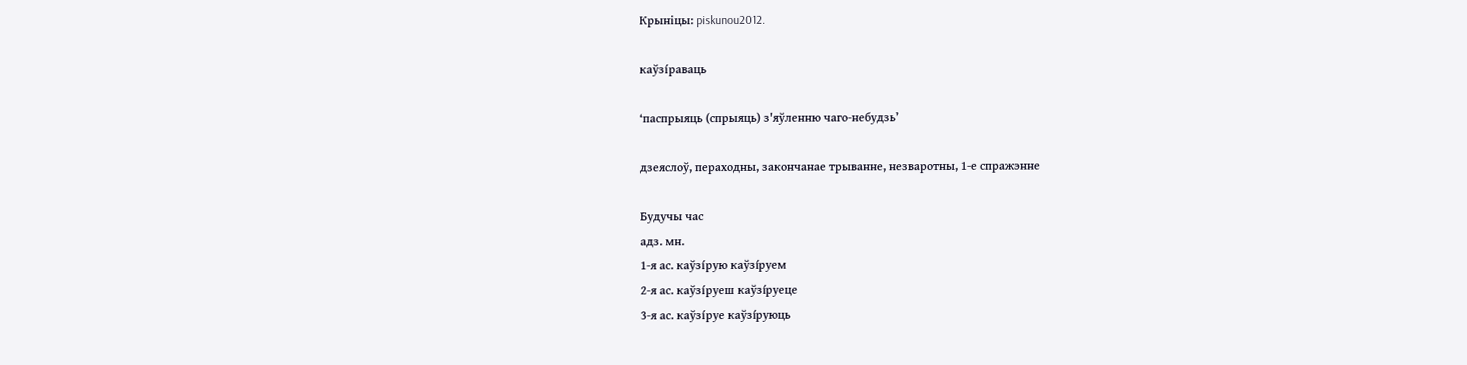Крыніцы: piskunou2012.

каўзі́раваць

‘паспрыяць (спрыяць) з'яўленню чаго-небудзь’

дзеяслоў, пераходны, закончанае трыванне, незваротны, 1-е спражэнне

Будучы час
адз. мн.
1-я ас. каўзі́рую каўзі́руем
2-я ас. каўзі́руеш каўзі́руеце
3-я ас. каўзі́руе каўзі́руюць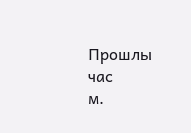Прошлы час
м.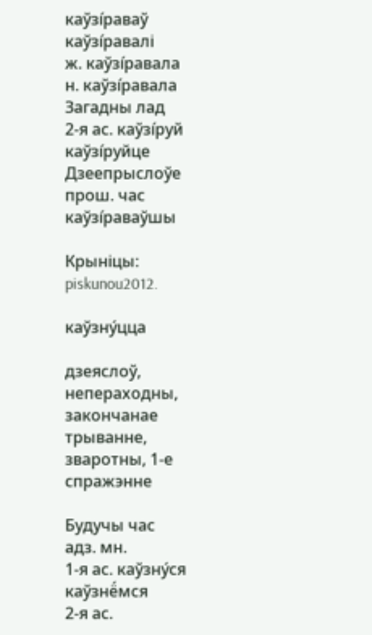каўзі́раваў каўзі́равалі
ж. каўзі́равала
н. каўзі́равала
Загадны лад
2-я ас. каўзі́руй каўзі́руйце
Дзеепрыслоўе
прош. час каўзі́раваўшы

Крыніцы: piskunou2012.

каўзну́цца

дзеяслоў, непераходны, закончанае трыванне, зваротны, 1-е спражэнне

Будучы час
адз. мн.
1-я ас. каўзну́ся каўзнё́мся
2-я ас.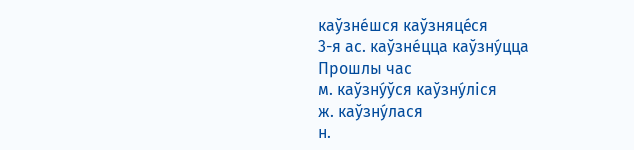каўзне́шся каўзняце́ся
3-я ас. каўзне́цца каўзну́цца
Прошлы час
м. каўзну́ўся каўзну́ліся
ж. каўзну́лася
н.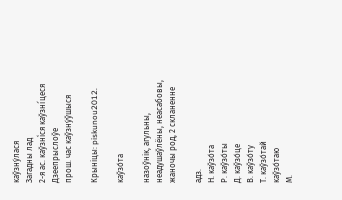каўзну́лася
Загадны лад
2-я ас. каўзні́ся каўзні́цеся
Дзеепрыслоўе
прош. час каўзну́ўшыся

Крыніцы: piskunou2012.

каўзо́та

назоўнік, агульны, неадушаўлёны, неасабовы, жаночы род, 2 скланенне

адз.
Н. каўзо́та
Р. каўзо́ты
Д. каўзо́це
В. каўзо́ту
Т. каўзо́тай
каўзо́таю
М.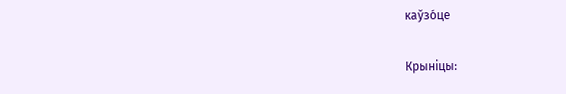каўзо́це

Крыніцы: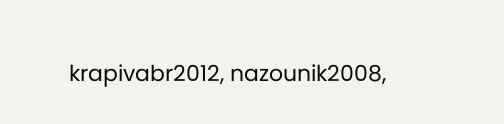krapivabr2012, nazounik2008,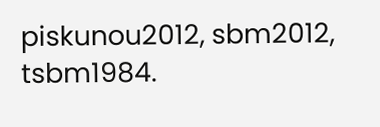piskunou2012, sbm2012, tsbm1984.